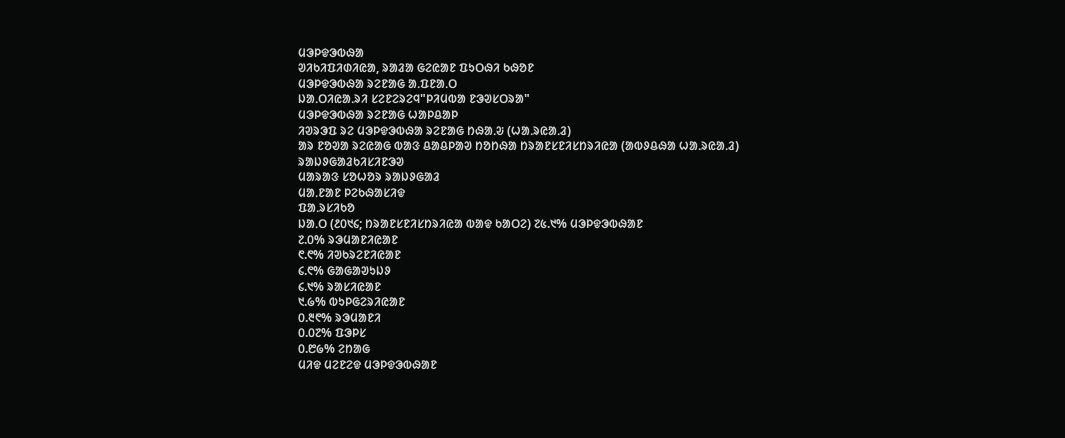ᱢᱳᱞᱫᱳᱵᱷᱟ
ᱣᱤᱠᱤᱯᱤᱰᱤᱭᱟ, ᱨᱟᱲᱟ ᱜᱮᱭᱟᱱ ᱯᱩᱛᱷᱤ ᱠᱷᱚᱱ
ᱢᱳᱞᱫᱳᱵᱷᱟ ᱨᱮᱱᱟᱜ ᱟᱹᱯᱱᱟᱹᱛ
ᱡᱟᱹᱛᱤᱭᱟᱹᱨᱤ ᱥᱮᱱᱮᱨᱮᱧ"ᱞᱤᱢᱵᱟ ᱱᱳᱣᱥᱛᱨᱟ"
ᱢᱳᱞᱫᱳᱵᱷᱟ ᱨᱮᱱᱟᱜ ᱦᱟᱞᱪᱟᱞ
ᱤᱣᱨᱳᱯ ᱨᱮ ᱢᱳᱞᱫᱳᱵᱷᱟ ᱨᱮᱱᱟᱜ ᱴᱷᱟᱹᱶ (ᱦᱟᱹᱨᱭᱟᱹᱲ)
ᱟᱨ ᱱᱚᱣᱟ ᱨᱮᱭᱟᱜ ᱵᱟᱝ ᱪᱟᱪᱞᱟᱣ ᱴᱚᱴᱷᱟ ᱴᱨᱟᱱᱥᱱᱤᱥᱴᱨᱤᱭᱟ (ᱟᱵᱽᱪᱷᱟ ᱦᱟᱹᱨᱭᱟᱹᱲ)
ᱨᱟᱡᱽᱜᱟᱲᱠᱤᱥᱤᱱᱳᱣ
ᱢᱟᱨᱟᱝ ᱥᱚᱦᱚᱨ ᱨᱟᱡᱽᱜᱟᱲ
ᱢᱟᱹᱱᱟᱱ ᱞᱮᱠᱷᱟᱥᱤᱫ
ᱯᱟᱹᱨᱥᱤᱠᱚ
ᱡᱟᱹᱛ (᱒᱐᱑᱔; ᱴᱨᱟᱱᱥᱱᱤᱥᱴᱨᱤᱭᱟ ᱵᱟᱫ ᱠᱟᱛᱮ) ᱗᱕.᱑% ᱢᱳᱞᱫᱳᱵᱷᱟᱱ
᱗.᱐% ᱨᱳᱢᱟᱱᱤᱭᱟᱱ
᱖.᱖% ᱤᱣᱠᱨᱮᱱᱤᱭᱟᱱ
᱔.᱖% ᱜᱟᱜᱟᱣᱩᱡᱽ
᱔.᱑% ᱨᱟᱥᱤᱭᱟᱱ
᱑.᱙% ᱵᱩᱞᱜᱮᱨᱤᱭᱟᱱ
᱐.᱓᱖% ᱨᱳᱢᱟᱱᱤ
᱐.᱐᱗% ᱯᱳᱞᱥ
᱐.᱘᱙% ᱮᱴᱟᱜ
ᱢᱤᱫ ᱢᱮᱱᱮᱫ ᱢᱳᱞᱫᱳᱵᱷᱟᱱ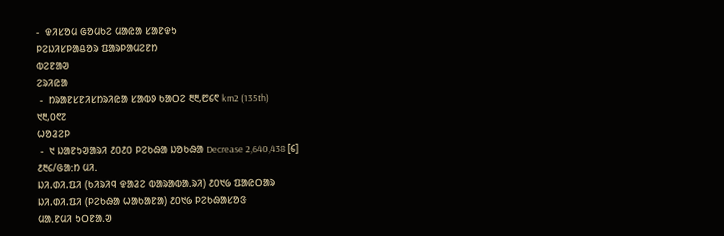-  ᱫᱤᱥᱚᱢ ᱜᱚᱢᱠᱮ ᱢᱟᱭᱟ ᱥᱟᱱᱫᱩ
ᱞᱮᱡᱤᱥᱞᱟᱪᱚᱨ ᱯᱟᱨᱞᱟᱢᱮᱱᱴ
ᱵᱮᱱᱟᱣ
ᱮᱨᱤᱭᱟ
 -  ᱴᱨᱟᱱᱥᱱᱤᱥᱴᱨᱤᱭᱟ ᱥᱟᱵᱽ ᱠᱟᱛᱮ ᱓᱓,᱘᱔᱖ km2 (135th)
᱑᱓,᱐᱖᱗
ᱦᱚᱲᱮᱞ
 -  ᱑ ᱡᱟᱱᱩᱣᱟᱨᱤ ᱒᱐᱒᱐ ᱞᱮᱠᱷᱟ ᱡᱚᱠᱷᱟ Decrease 2,640,438 [᱔]
᱒᱓᱔/ᱜᱟᱺᱴ ᱢᱤᱹ
ᱡᱤ.ᱰᱤ.ᱯᱤ (ᱠᱤᱨᱤᱧ ᱫᱟᱲᱮ ᱵᱟᱨᱟᱵᱟᱹᱨᱤ) ᱒᱐᱑᱙ ᱯᱟᱭᱛᱟᱨ
ᱡᱤ.ᱰᱤ.ᱯᱤ (ᱞᱮᱠᱷᱟ ᱦᱟᱠᱟᱱᱟ) ᱒᱐᱑᱙ ᱞᱮᱠᱷᱟᱥᱚᱝ
ᱢᱟᱹᱱᱢᱤ ᱩᱛᱱᱟᱹᱣ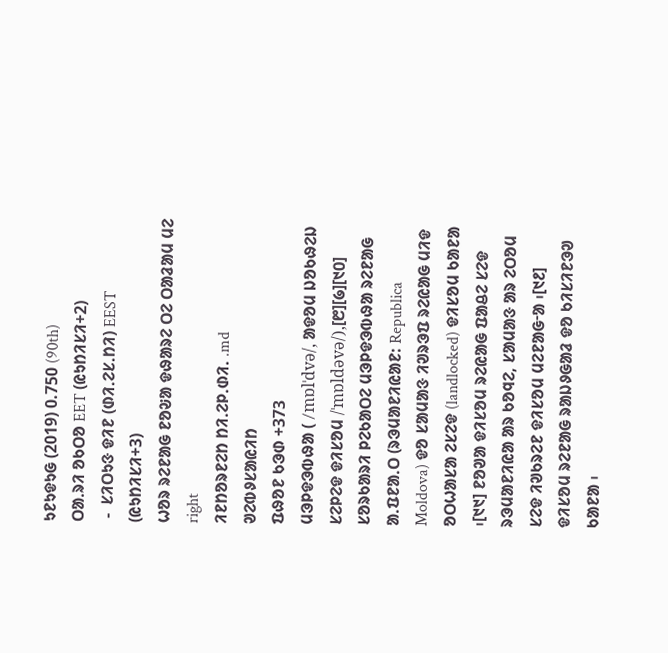ᱩᱱᱩᱫᱩᱜ (2019) 0.750 (90th)
ᱛᱟᱹᱨᱤ ᱚᱠᱛᱚ EET (ᱭᱩᱴᱤᱥᱤ+2)
 -  ᱥᱤᱛᱩᱝ ᱫᱤᱱ (ᱰᱤᱹᱮᱥᱹᱴᱤ) EEST (ᱭᱩᱴᱤᱥᱤ+3)
ᱦᱚᱨ ᱨᱮᱱᱟᱜ ᱱᱚᱶᱟ ᱫᱷᱟᱨᱮ ᱛᱮ ᱛᱟᱲᱟᱢ ᱢᱮ right
ᱤᱱᱴᱚᱨᱱᱮᱴ ᱴᱤᱹᱮᱞᱹᱰᱤᱹ .md
ᱣᱮᱵᱽᱥᱟᱭᱤᱴ
ᱯᱷᱚᱱ ᱠᱳᱰ +373
ᱢᱳᱞᱫᱳᱵᱷᱟ ( /mɒlˈdvə/, ᱟᱫᱚᱢ ᱡᱚᱠᱷᱮᱡ ᱥᱮᱞᱮᱫ ᱫᱤᱥᱚᱢ /ˈmɒldəvə/),[᱘][᱙][᱑᱐] ᱥᱚᱨᱠᱟᱨᱤ ᱞᱮᱠᱟᱛᱮ ᱢᱳᱞᱫᱳᱵᱷᱟ ᱨᱮᱱᱟᱜ ᱟᱹᱯᱱᱟᱹᱛ (ᱨᱳᱢᱟᱱᱤᱭᱟᱱ: Republica Moldova) ᱫᱚ ᱥᱟᱢᱟᱝ ᱤᱣᱨᱳᱯ ᱨᱮᱭᱟᱜ ᱢᱤᱫ ᱚᱛᱦᱟᱥᱟ ᱮᱥᱮᱫ (landlocked) ᱫᱤᱥᱚᱢ ᱠᱟᱱᱟ ᱾[᱑᱑] ᱱᱚᱣᱟ ᱫᱤᱥᱚᱢ ᱨᱮᱭᱟᱜ ᱯᱟᱪᱮ ᱥᱮᱫ ᱨᱳᱢᱟᱱᱤᱭᱟ ᱟᱨ ᱠᱚᱧᱮ, ᱥᱟᱢᱟᱝ ᱟᱨ ᱮᱛᱚᱢ ᱥᱮᱫ ᱤᱣᱠᱨᱮᱱ ᱫᱤᱥᱚᱢ ᱢᱮᱱᱟᱜᱼᱟ ᱾[᱑᱒] ᱫᱤᱥᱚᱢ ᱨᱮᱱᱟᱜ ᱨᱟᱡᱽᱜᱟᱲ ᱫᱚ ᱠᱤᱥᱤᱱᱳᱣ ᱠᱟᱱᱟ ᱾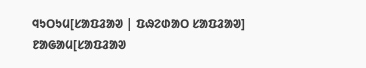ᱧᱩᱛᱩᱢ[ᱥᱟᱯᱲᱟᱣ | ᱯᱷᱮᱰᱟᱛ ᱥᱟᱯᱲᱟᱣ]
ᱱᱟᱜᱟᱢ[ᱥᱟᱯᱲᱟᱣ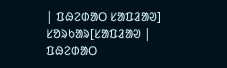| ᱯᱷᱮᱰᱟᱛ ᱥᱟᱯᱲᱟᱣ]
ᱥᱚᱨᱠᱟᱨ[ᱥᱟᱯᱲᱟᱣ | ᱯᱷᱮᱰᱟᱛ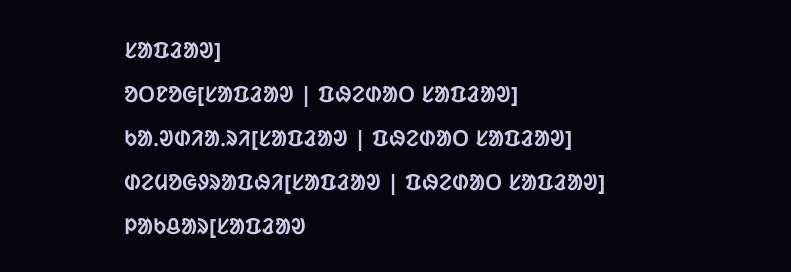ᱥᱟᱯᱲᱟᱣ]
ᱚᱛᱱᱚᱜ[ᱥᱟᱯᱲᱟᱣ | ᱯᱷᱮᱰᱟᱛ ᱥᱟᱯᱲᱟᱣ]
ᱠᱟᱹᱣᱰᱤᱟᱹᱨᱤ[ᱥᱟᱯᱲᱟᱣ | ᱯᱷᱮᱰᱟᱛ ᱥᱟᱯᱲᱟᱣ]
ᱰᱮᱢᱚᱜᱽᱨᱟᱯᱷᱤ[ᱥᱟᱯᱲᱟᱣ | ᱯᱷᱮᱰᱟᱛ ᱥᱟᱯᱲᱟᱣ]
ᱞᱟᱠᱪᱟᱨ[ᱥᱟᱯᱲᱟᱣ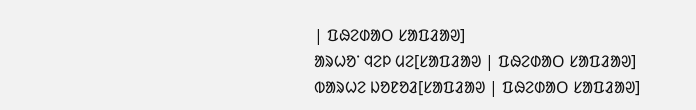| ᱯᱷᱮᱰᱟᱛ ᱥᱟᱯᱲᱟᱣ]
ᱟᱨᱦᱚᱸ ᱧᱮᱞ ᱢᱮ[ᱥᱟᱯᱲᱟᱣ | ᱯᱷᱮᱰᱟᱛ ᱥᱟᱯᱲᱟᱣ]
ᱵᱟᱨᱦᱮ ᱡᱚᱱᱚᱲ[ᱥᱟᱯᱲᱟᱣ | ᱯᱷᱮᱰᱟᱛ ᱥᱟᱯᱲᱟᱣ]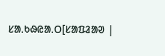ᱥᱟᱹᱠᱷᱭᱟᱹᱛ[ᱥᱟᱯᱲᱟᱣ |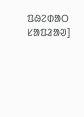ᱯᱷᱮᱰᱟᱛ ᱥᱟᱯᱲᱟᱣ]